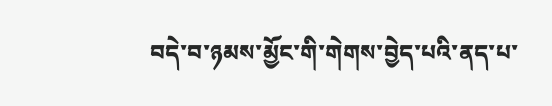བདེ་བ་ཉམས་མྱོང་གི་གེགས་བྱེད་པའི་ནད་པ་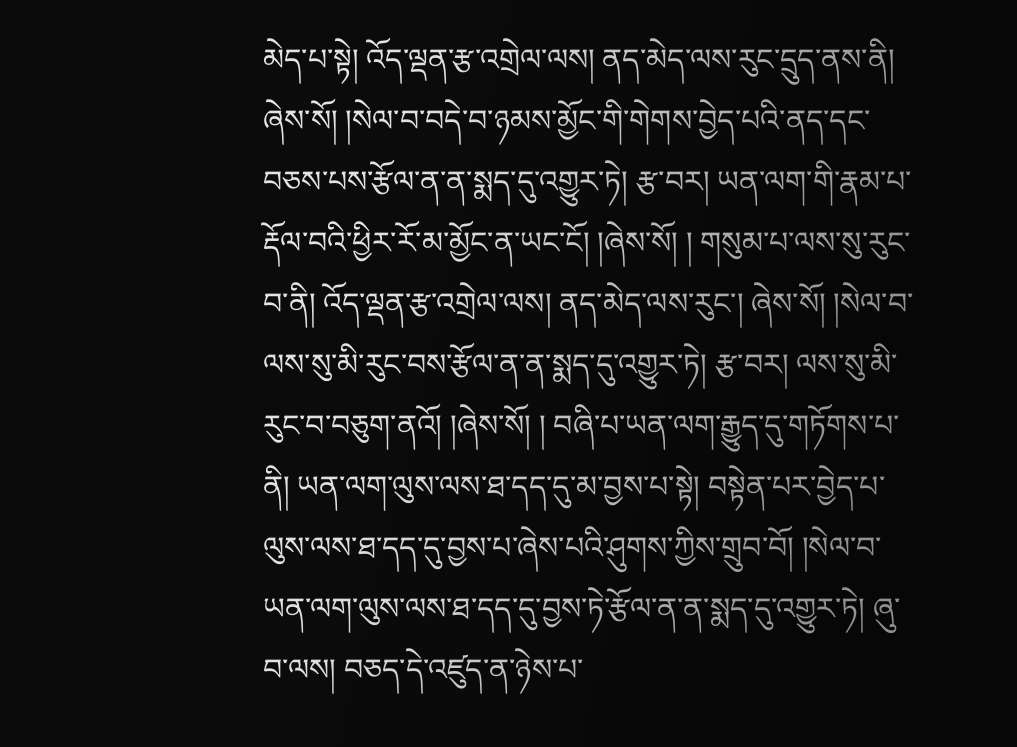མེད་པ་སྟེ། འོད་ལྡན་རྩ་འགྲེལ་ལས། ནད་མེད་ལས་རུང་དྲུད་ནས་ནི། ཞེས་སོ། །སེལ་བ་བདེ་བ་ཉམས་མྱོང་གི་གེགས་བྱེད་པའི་ནད་དང་བཅས་པས་རྩོལ་ན་ན་སྨད་དུ་འགྱུར་ཏེ། རྩ་བར། ཡན་ལག་གི་རྣམ་པ་རྡོལ་བའི་ཕྱིར་རོ་མ་མྱོང་ན་ཡང་ངོ། །ཞེས་སོ། ། གསུམ་པ་ལས་སུ་རུང་བ་ནི། འོད་ལྡན་རྩ་འགྲེལ་ལས། ནད་མེད་ལས་རུང་། ཞེས་སོ། །སེལ་བ་ལས་སུ་མི་རུང་བས་རྩོལ་ན་ན་སྨད་དུ་འགྱུར་ཏེ། རྩ་བར། ལས་སུ་མི་རུང་བ་བཅུག་ནའོ། །ཞེས་སོ། ། བཞི་པ་ཡན་ལག་རྒྱུད་དུ་གཏོགས་པ་ནི། ཡན་ལག་ལུས་ལས་ཐ་དད་དུ་མ་བྱས་པ་སྟེ། བསྟེན་པར་བྱེད་པ་ལུས་ལས་ཐ་དད་དུ་བྱས་པ་ཞེས་པའི་ཤུགས་ཀྱིས་གྲུབ་བོ། །སེལ་བ་ཡན་ལག་ལུས་ལས་ཐ་དད་དུ་བྱས་ཏེ་རྩོལ་ན་ན་སྨད་དུ་འགྱུར་ཏེ། ཞུ་བ་ལས། བཅད་དེ་འཛུད་ན་ཉེས་པ་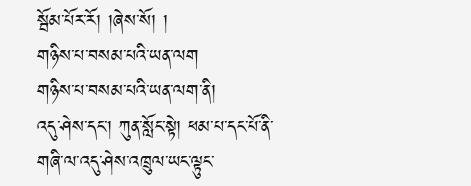སྦོམ་པོར་རོ། །ཞེས་སོ། །
གཉིས་པ་བསམ་པའི་ཡན་ལག
གཉིས་པ་བསམ་པའི་ཡན་ལག་ནི།
འདུ་ཤེས་དང་། ཀུན་སློང་སྟེ། ཕམ་པ་དང་པོ་ནི་གཞི་ལ་འདུ་ཤེས་འཁྲུལ་ཡང་ལྟུང་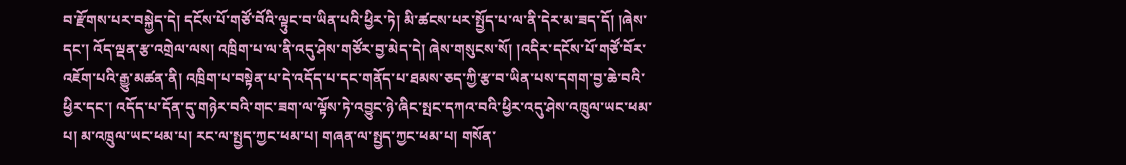བ་རྫོགས་པར་བསྐྱེད་དེ། དངོས་པོ་གཙོ་བོའི་ལྟུང་བ་ཡིན་པའི་ཕྱིར་ཏེ། མི་ཚངས་པར་སྤྱོད་པ་ལ་ནི་དེར་མ་ཟད་དོ། །ཞེས་དང་། འོད་ལྡན་རྩ་འགྲེལ་ལས། འཁྲིག་པ་ལ་ནི་འདུ་ཤེས་གཙོར་བྱ་མེད་དེ། ཞེས་གསུངས་སོ། །འདིར་དངོས་པོ་གཙོ་བོར་འཇོག་པའི་རྒྱུ་མཚན་ནི། འཁྲིག་པ་བསྟེན་པ་དེ་འདོད་པ་དང་གནོད་པ་ཐམས་ཅད་ཀྱི་རྩ་བ་ཡིན་པས་དགག་བྱ་ཆེ་བའི་ཕྱིར་དང་། འདོད་པ་དོན་དུ་གཉེར་བའི་གང་ཟག་ལ་ལྟོས་ཏེ་འབྱུང་ཉེ་ཞིང་སྤང་དཀའ་བའི་ཕྱིར་འདུ་ཤེས་འཁྲུལ་ཡང་ཕམ་པ། མ་འཁྲུལ་ཡང་ཕམ་པ། རང་ལ་སྤྱད་ཀྱང་ཕམ་པ། གཞན་ལ་སྤྱད་ཀྱང་ཕམ་པ། གསོན་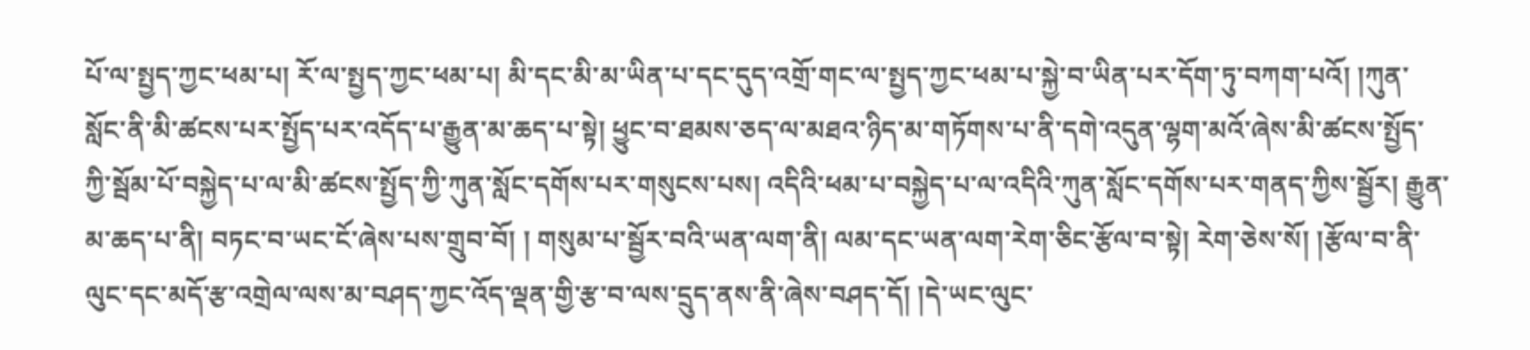པོ་ལ་སྤྱད་ཀྱང་ཕམ་པ། རོ་ལ་སྤྱད་ཀྱང་ཕམ་པ། མི་དང་མི་མ་ཡིན་པ་དང་དུད་འགྲོ་གང་ལ་སྤྱད་ཀྱང་ཕམ་པ་སྐྱེ་བ་ཡིན་པར་དོག་ཏུ་བཀག་པའོ། །ཀུན་སློང་ནི་མི་ཚངས་པར་སྤྱོད་པར་འདོད་པ་རྒྱུན་མ་ཆད་པ་སྟེ། ཕྱུང་བ་ཐམས་ཅད་ལ་མཐའ་ཉིད་མ་གཏོགས་པ་ནི་དགེ་འདུན་ལྷག་མའོ་ཞེས་མི་ཚངས་སྤྱོད་ཀྱི་སྦོམ་པོ་བསྐྱེད་པ་ལ་མི་ཚངས་སྤྱོད་ཀྱི་ཀུན་སློང་དགོས་པར་གསུངས་པས། འདིའི་ཕམ་པ་བསྐྱེད་པ་ལ་འདིའི་ཀུན་སློང་དགོས་པར་གནད་ཀྱིས་སྦྱོར། རྒྱུན་མ་ཆད་པ་ནི། བཏང་བ་ཡང་ངོ་ཞེས་པས་གྲུབ་བོ། ། གསུམ་པ་སྦྱོར་བའི་ཡན་ལག་ནི། ལམ་དང་ཡན་ལག་རེག་ཅིང་རྩོལ་བ་སྟེ། རེག་ཅེས་སོ། །རྩོལ་བ་ནི་ལུང་དང་མདོ་རྩ་འགྲེལ་ལས་མ་བཤད་ཀྱང་འོད་ལྡན་གྱི་རྩ་བ་ལས་དྲུད་ནས་ནི་ཞེས་བཤད་དོ། །དེ་ཡང་ལུང་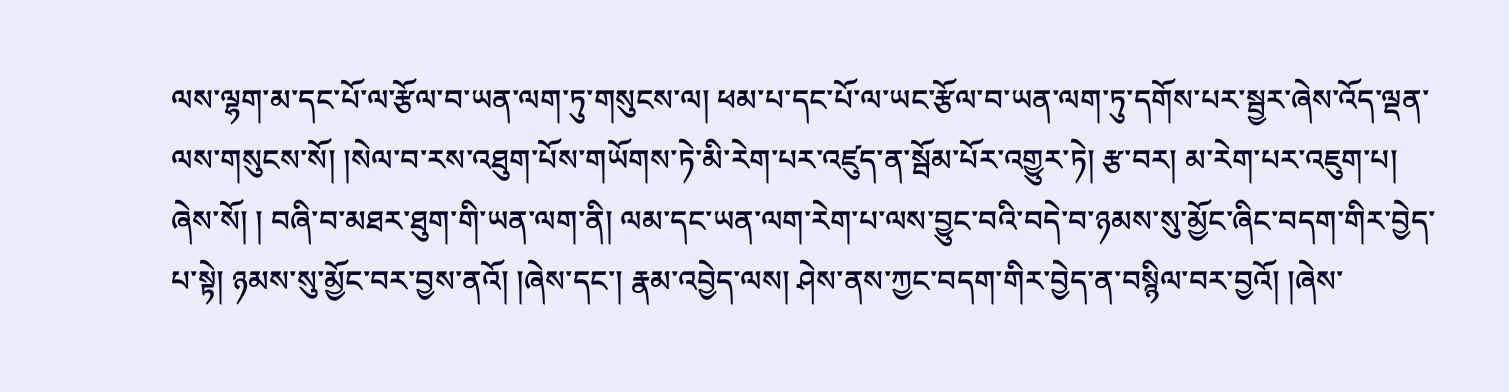ལས་ལྷག་མ་དང་པོ་ལ་རྩོལ་བ་ཡན་ལག་ཏུ་གསུངས་ལ། ཕམ་པ་དང་པོ་ལ་ཡང་རྩོལ་བ་ཡན་ལག་ཏུ་དགོས་པར་སྦྱར་ཞེས་འོད་ལྡན་ལས་གསུངས་སོ། །སེལ་བ་རས་འཐུག་པོས་གཡོགས་ཏེ་མི་རེག་པར་འཛུད་ན་སྦོམ་པོར་འགྱུར་ཏེ། རྩ་བར། མ་རེག་པར་འཇུག་པ། ཞེས་སོ། ། བཞི་བ་མཐར་ཐུག་གི་ཡན་ལག་ནི། ལམ་དང་ཡན་ལག་རེག་པ་ལས་བྱུང་བའི་བདེ་བ་ཉམས་སུ་མྱོང་ཞིང་བདག་གིར་བྱེད་པ་སྟེ། ཉམས་སུ་མྱོང་བར་བྱས་ནའོ། །ཞེས་དང་། རྣམ་འབྱེད་ལས། ཤེས་ནས་ཀྱང་བདག་གིར་བྱེད་ན་བསྙིལ་བར་བྱའོ། །ཞེས་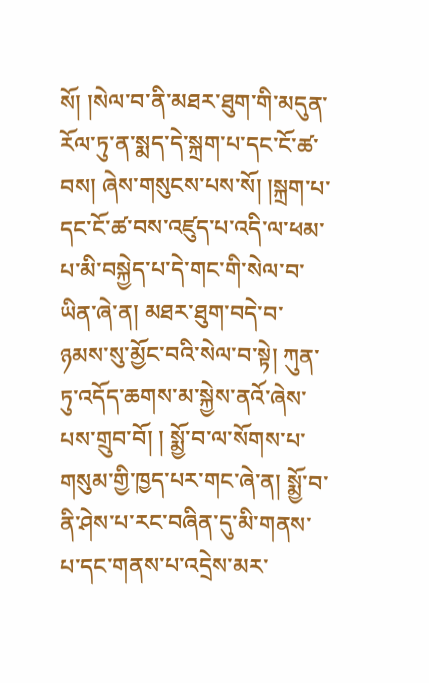སོ། །སེལ་བ་ནི་མཐར་ཐུག་གི་མདུན་རོལ་ཏུ་ན་སྨད་དེ་སྐྲག་པ་དང་ངོ་ཚ་བས། ཞེས་གསུངས་པས་སོ། །སྐྲག་པ་དང་ངོ་ཚ་བས་འཛུད་པ་འདི་ལ་ཕམ་པ་མི་བསྐྱེད་པ་དེ་གང་གི་སེལ་བ་ཡིན་ཞེ་ན། མཐར་ཐུག་བདེ་བ་ཉམས་སུ་མྱོང་བའི་སེལ་བ་སྟེ། ཀུན་ཏུ་འདོད་ཆགས་མ་སྐྱེས་ནའོ་ཞེས་པས་གྲུབ་བོ། ། སྨྱོ་བ་ལ་སོགས་པ་གསུམ་གྱི་ཁྱད་པར་གང་ཞེ་ན། སྨྱོ་བ་ནི་ཤེས་པ་རང་བཞིན་དུ་མི་གནས་པ་དང་གནས་པ་འདྲེས་མར་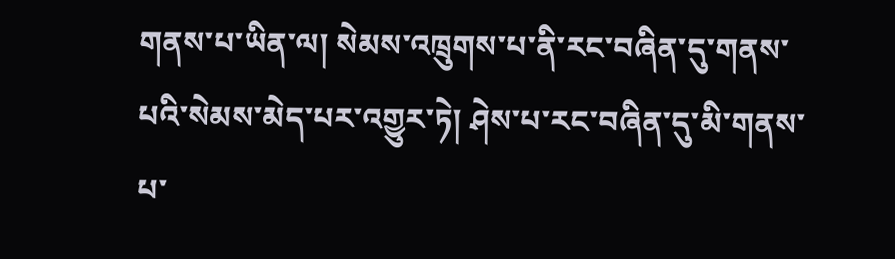གནས་པ་ཡིན་ལ། སེམས་འཁྲུགས་པ་ནི་རང་བཞིན་དུ་གནས་པའི་སེམས་མེད་པར་འགྱུར་ཏེ། ཤེས་པ་རང་བཞིན་དུ་མི་གནས་པ་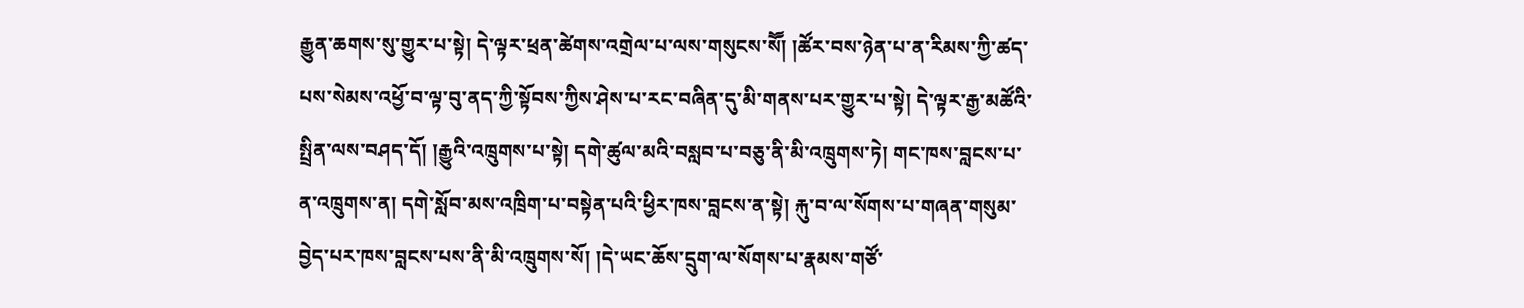རྒྱུན་ཆགས་སུ་གྱུར་པ་སྟེ། དེ་ལྟར་ཕྲན་ཚེགས་འགྲེལ་པ་ལས་གསུངས་སཽ། །ཚོར་བས་ཉེན་པ་ན་རིམས་ཀྱི་ཚད་པས་སེམས་འཕྱོ་བ་ལྟ་བུ་ནད་ཀྱི་སྟོབས་ཀྱིས་ཤེས་པ་རང་བཞིན་དུ་མི་གནས་པར་གྱུར་པ་སྟེ། དེ་ལྟར་རྒྱ་མཚོའི་སྤྲིན་ལས་བཤད་དོ། །རྒྱུའི་འཁྲུགས་པ་སྟེ། དགེ་ཚུལ་མའི་བསླབ་པ་བཅུ་ནི་མི་འཁྲུགས་ཏེ། གང་ཁས་བླངས་པ་ན་འཁྲུགས་ན། དགེ་སློབ་མས་འཁྲིག་པ་བསྟེན་པའི་ཕྱིར་ཁས་བླངས་ན་སྟེ། རྐུ་བ་ལ་སོགས་པ་གཞན་གསུམ་བྱེད་པར་ཁས་བླངས་པས་ནི་མི་འཁྲུགས་སོ། །དེ་ཡང་ཆོས་དྲུག་ལ་སོགས་པ་རྣམས་གཙོ་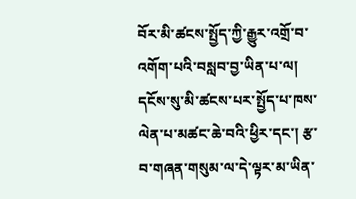བོར་མི་ཚངས་སྤྱོད་ཀྱི་རྒྱུར་འགྲོ་བ་འགོག་པའི་བསླབ་བྱ་ཡིན་པ་ལ། དངོས་སུ་མི་ཚངས་པར་སྤྱོད་པ་ཁས་ལེན་པ་མཚང་ཆེ་བའི་ཕྱིར་དང་། རྩ་བ་གཞན་གསུམ་ལ་དེ་ལྟར་མ་ཡིན་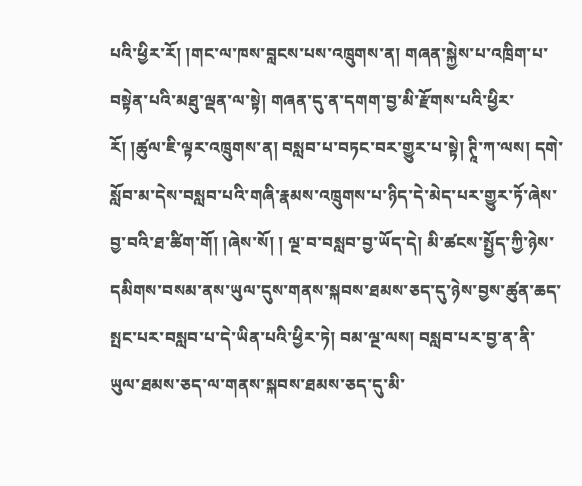པའི་ཕྱིར་རོ། །གང་ལ་ཁས་བླངས་པས་འཁྲུགས་ན། གཞན་སྐྱེས་པ་འཁྲིག་པ་བསྟེན་པའི་མཐུ་ལྡན་ལ་སྟེ། གཞན་དུ་ན་དགག་བྱ་མི་རྫོགས་པའི་ཕྱིར་རོ། །ཚུལ་ཇི་ལྟར་འཁྲུགས་ན། བསླབ་པ་བཏང་བར་གྱུར་པ་སྟེ། ཊཱི་ཀ་ལས། དགེ་སློབ་མ་དེས་བསླབ་པའི་གཞི་རྣམས་འཁྲུགས་པ་ཉིད་དེ་མེད་པར་གྱུར་ཏོ་ཞེས་བྱ་བའི་ཐ་ཚིག་གོ། །ཞེས་སོ། ། ལྔ་བ་བསླབ་བྱ་ཡོད་དེ། མི་ཚངས་སྤྱོད་ཀྱི་ཉེས་དམིགས་བསམ་ནས་ཡུལ་དུས་གནས་སྐབས་ཐམས་ཅད་དུ་ཉེས་བྱས་ཚུན་ཆད་སྤང་པར་བསླབ་པ་དེ་ཡིན་པའི་ཕྱིར་ཏེ། བམ་ལྔ་ལས། བསླབ་པར་བྱ་ན་ནི་ཡུལ་ཐམས་ཅད་ལ་གནས་སྐབས་ཐམས་ཅད་དུ་མི་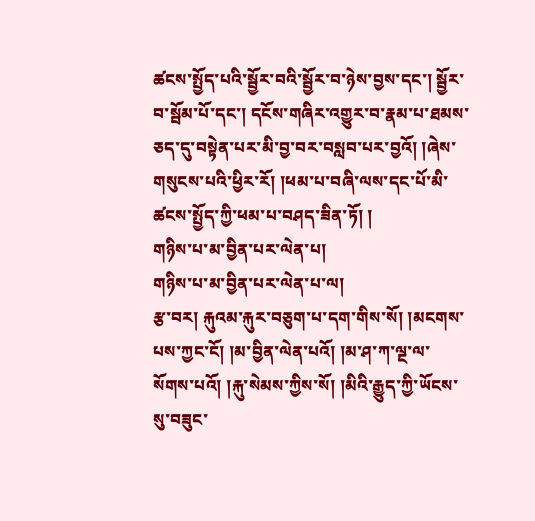ཚངས་སྤྱོད་པའི་སྦྱོར་བའི་སྦྱོར་བ་ཉེས་བྱས་དང་། སྦྱོར་བ་སྦོམ་པོ་དང་། དངོས་གཞིར་འགྱུར་བ་རྣམ་པ་ཐམས་ཅད་དུ་བསྟེན་པར་མི་བྱ་བར་བསླབ་པར་བྱའོ། །ཞེས་གསུངས་པའི་ཕྱིར་རོ། །ཕམ་པ་བཞི་ལས་དང་པོ་མི་ཚངས་སྤྱོད་ཀྱི་ཕམ་པ་བཤད་ཟིན་ཏོ། །
གཉིས་པ་མ་བྱིན་པར་ལེན་པ།
གཉིས་པ་མ་བྱིན་པར་ལེན་པ་ལ།
རྩ་བར། རྐུའམ་རྐུར་བཅུག་པ་དག་གིས་སོ། །མངགས་པས་ཀྱང་ངོ། །མ་བྱིན་ལེན་པའོ། །མ་ཤ་ཀ་ལྔ་ལ་སོགས་པའོ། །རྐུ་སེམས་ཀྱིས་སོ། །མིའི་རྒྱུད་ཀྱི་ཡོངས་སུ་བཟུང་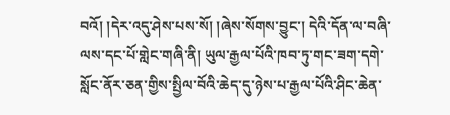བའོ། །དེར་འདུ་ཤེས་པས་སོ། །ཞེས་སོགས་བྱུང་། དེའི་དོན་ལ་བཞི་ལས་དང་པོ་གླེང་གཞི་ནི། ཡུལ་རྒྱལ་པོའི་ཁབ་ཏུ་གང་ཟག་དགེ་སློང་ནོར་ཅན་གྱིས་སྤྱིལ་བོའི་ཆེད་དུ་ཉེས་པ་རྒྱལ་པོའི་ཤིང་ཆེན་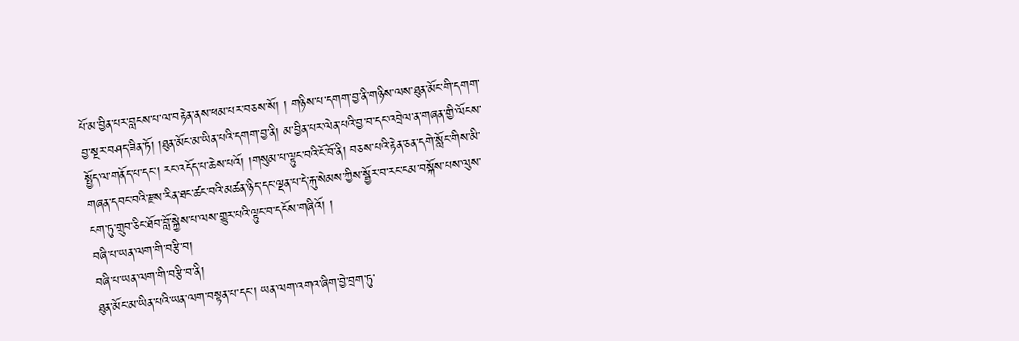པོ་མ་བྱིན་པར་བླངས་པ་ལ་བརྟེན་ནས་ཕམ་པར་བཅས་སོ། ། གཉིས་པ་དགག་བྱ་ནི་གཉིས་ལས་ཐུན་མོང་གི་དགག་བྱ་སྔར་བཤད་ཟིན་ཏོ། །ཐུན་མོང་མ་ཡིན་པའི་དགག་བྱ་ནི། མ་བྱིན་པར་ལེན་པའི་བྱ་བ་དང་འབྲེལ་ན་གཞན་གྱི་ལོངས་སྤྱོད་ལ་གནོད་པ་དང་། རང་འདོད་པ་ཆེས་པའོ། །གསུམ་པ་ལྟུང་བའི་ངོ་བོ་ནི། བཅས་པའི་རྟེན་ཅན་དགེ་སློང་གིས་མི་གཞན་དབང་བའི་རྫས་རིན་ཐང་ཚང་བའི་མཚན་ཉིད་དང་ལྡན་པ་དེ་རྐུ་སེམས་ཀྱིས་སྦྱོར་བ་རང་ངམ་བསྐོས་པས་ལུས་ངག་ཏུ་གྲུབ་ཅིང་ཐོབ་བློ་སྐྱེས་པ་ལས་གྱུར་པའི་ལྟུང་བ་དངོས་གཞིའོ། །
བཞི་པ་ཡན་ལག་གི་བརྩི་བ།
བཞི་པ་ཡན་ལག་གི་བརྩི་བ་ནི།
ཐུན་མོང་མ་ཡིན་པའི་ཡན་ལག་བསྟན་པ་དང་། ཡན་ལག་འགའ་ཞིག་བྱེ་བྲག་ཏུ་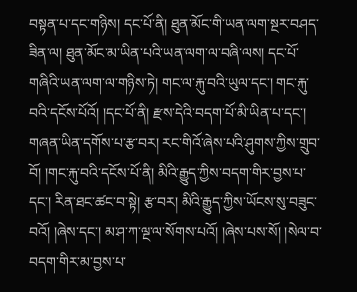བསྟན་པ་དང་གཉིས། དང་པོ་ནི། ཐུན་མོང་གི་ཡན་ལག་སྔར་བཤད་ཟིན་ལ། ཐུན་མོང་མ་ཡིན་པའི་ཡན་ལག་ལ་བཞི་ལས། དང་པོ་གཞིའི་ཡན་ལག་ལ་གཉིས་ཏེ། གང་ལ་རྐུ་བའི་ཡུལ་དང་། གང་རྐུ་བའི་དངོས་པོའོ། །དང་པོ་ནི། རྫས་དེའི་བདག་པོ་མི་ཡིན་པ་དང་། གཞན་ཡིན་དགོས་པ་རྩ་བར། རང་གིའོ་ཞེས་པའི་ཤུགས་ཀྱིས་གྲུབ་བོ། །གང་རྐུ་བའི་དངོས་པོ་ནི། མིའི་རྒྱུད་ཀྱིས་བདག་གིར་བྱས་པ་དང་། རིན་ཐང་ཚང་བ་སྟེ། རྩ་བར། མིའི་རྒྱུད་ཀྱིས་ཡོངས་སུ་བཟུང་བའོ། །ཞེས་དང་། མ་ཤ་ཀ་ལྔ་ལ་སོགས་པའོ། །ཞེས་པས་སོ། །སེལ་བ་བདག་གིར་མ་བྱས་པ་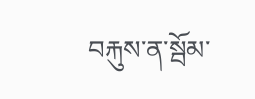བརྐུས་ན་སྦོམ་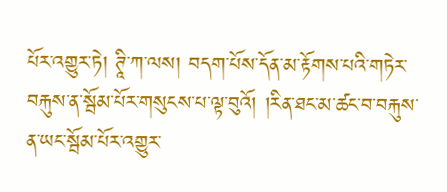པོར་འགྱུར་ཏེ། ཊཱི་ཀ་ལས། བདག་པོས་དོན་མ་རྟོགས་པའི་གཏེར་བརྐུས་ན་སྦོམ་པོར་གསུངས་པ་ལྟ་བུའོ། །རིན་ཐང་མ་ཚང་བ་བརྐུས་ན་ཡང་སྦོམ་པོར་འགྱུར་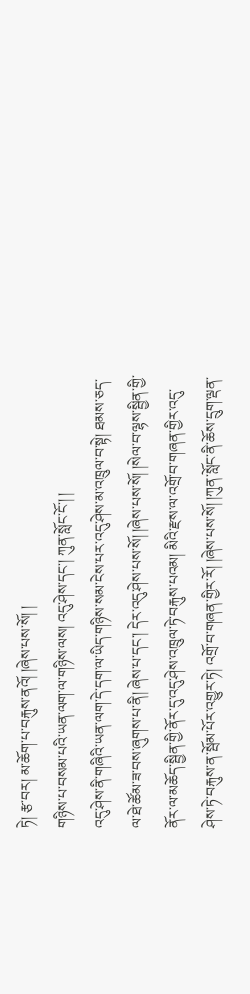ཏེ། རྩ་བར། མ་ཆོག་པ་བརྐུས་ནའོ། །ཞེས་པས་སོ། །
གཉིས་པ་བསམ་པའི་ཡན་ལག་ལ་གཉིས་ལས། འདུ་ཤེས་དང་། ཀུན་སློང་ངོ་། །
འདུ་ཤེས་ནི་གཞིའི་ཡན་ལག་དེ་དག་ལ་ཡིད་གཉིས་སམ་ངེས་པར་འདུ་ཤེས་མ་འཁྲུལ་བ་སྟེ། ཐམས་ཅད་ལ་ཐེ་ཚོམ་ཟ་བས་ཞུགས་པ་ནི། ཞེས་པ་དང་། དེར་འདུ་ཤེས་པས་སོ། །ཞེས་པས་སོ། །སེལ་བ་ལྷས་སྦྱིན་གྱི་ནོར་ལ་མཆོད་སྦྱིན་གྱི་ནོར་དུ་འདུ་ཤེས་འཁྲུལ་ཏེ་བརྐུས་པའམ། མིའི་རྫས་ལ་འགྲོ་བ་གཞན་གྱིར་འདུ་ཤེས་ཏེ་བརྐུས་ན་སྦོམ་པོར་འགྱུར་ཏེ། འགྲོ་བ་གཞན་གྱིར་རོ། །ཞེས་པས་སོ། །ཀུན་སློང་ནི་ཆོས་དྲུག་ལྡན་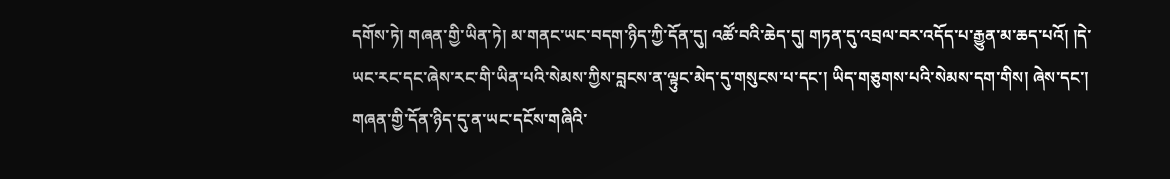དགོས་ཏེ། གཞན་གྱི་ཡིན་ཏེ། མ་གནང་ཡང་བདག་ཉིད་ཀྱི་དོན་དུ། འཚོ་བའི་ཆེད་དུ། གཏན་དུ་འབྲལ་བར་འདོད་པ་རྒྱུན་མ་ཆད་པའོ། །དེ་ཡང་རང་དང་ཞེས་རང་གི་ཡིན་པའི་སེམས་ཀྱིས་བླངས་ན་ལྟུང་མེད་དུ་གསུངས་པ་དང་། ཡིད་གཅུགས་པའི་སེམས་དག་གིས། ཞེས་དང་། གཞན་གྱི་དོན་ཉིད་དུ་ན་ཡང་དངོས་གཞིའི་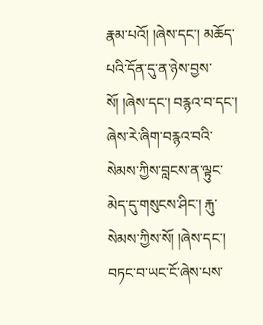རྣམ་པའོ། །ཞེས་དང་། མཆོད་པའི་དོན་དུ་ན་ཉེས་བྱས་སོ། །ཞེས་དང་། བརྙའ་བ་དང་། ཞེས་རེ་ཞིག་བརྙའ་བའི་སེམས་ཀྱིས་བླངས་ན་ལྟུང་མེད་དུ་གསུངས་ཤིང་། རྐུ་སེམས་ཀྱིས་སོ། །ཞེས་དང་། བཏང་བ་ཡང་ངོ་ཞེས་པས་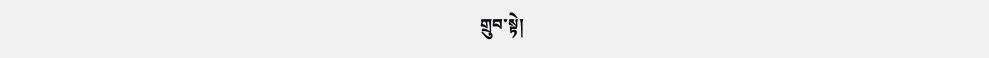གྲུབ་སྟེ།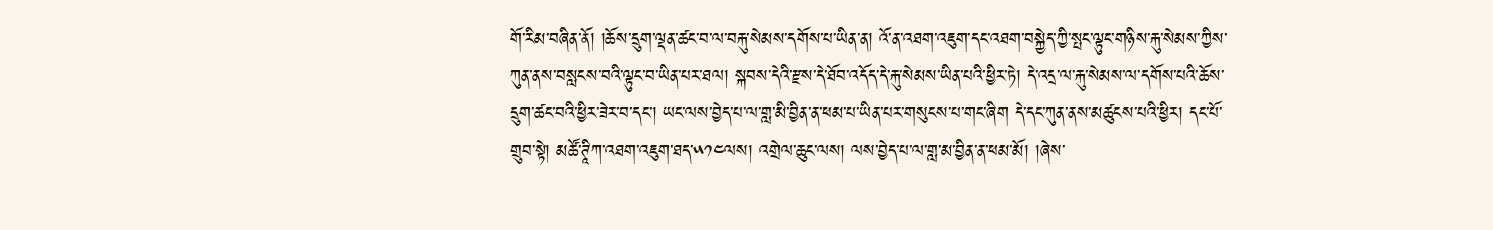གོ་རིམ་བཞིན་ནོ། །ཆོས་དྲུག་ལྡན་ཚང་བ་ལ་བརྐུ་སེམས་དགོས་པ་ཡིན་ན། འོ་ན་འཐག་འཇུག་དང་འཐག་བསྐྱེད་ཀྱི་སྤང་ལྟུང་གཉིས་རྐུ་སེམས་ཀྱིས་ཀུན་ནས་བསླངས་བའི་ལྟུང་བ་ཡིན་པར་ཐལ། སྐབས་དེའི་རྫས་དེ་ཐོབ་འདོད་དེ་རྐུ་སེམས་ཡིན་པའི་ཕྱིར་ཏེ། དེ་འདྲ་ལ་རྐུ་སེམས་ལ་དགོས་པའི་ཆོས་དྲུག་ཚང་བའི་ཕྱིར་ཟེར་བ་དང་། ཡང་ལས་བྱེད་པ་ལ་གླ་མི་བྱིན་ན་ཕམ་པ་ཡིན་པར་གསུངས་པ་གང་ཞིག དེ་དང་ཀུན་ནས་མཚུངས་པའི་ཕྱིར། དང་པོ་གྲུབ་སྟེ། མཚོ་ཊཱིཀ་འཐག་འཇུག་ཐད་༥༡༤ལས། འགྲེལ་ཆུང་ལས། ལས་བྱེད་པ་ལ་གླ་མ་བྱིན་ན་ཕམ་མོ། །ཞེས་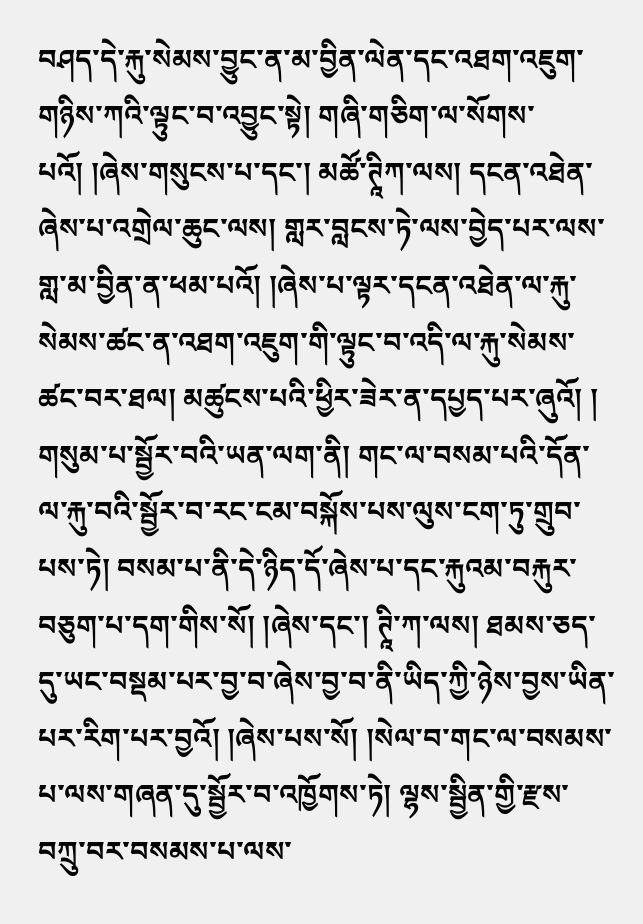བཤད་དེ་རྐུ་སེམས་བྱུང་ན་མ་བྱིན་ལེན་དང་འཐག་འཇུག་གཉིས་ཀའི་ལྟུང་བ་འབྱུང་སྟེ། གཞི་གཅིག་ལ་སོགས་པའོ། །ཞེས་གསུངས་པ་དང་། མཚོ་ཊཱིཀ་ལས། དངན་འཐེན་ཞེས་པ་འགྲེལ་ཆུང་ལས། གླར་བླངས་ཏེ་ལས་བྱེད་པར་ལས་གླ་མ་བྱིན་ན་ཕམ་པའོ། །ཞེས་པ་ལྟར་དངན་འཐེན་ལ་རྐུ་སེམས་ཚང་ན་འཐག་འཇུག་གི་ལྟུང་བ་འདི་ལ་རྐུ་སེམས་ཚང་བར་ཐལ། མཚུངས་པའི་ཕྱིར་ཟེར་ན་དཔྱད་པར་ཞུའོ། ། གསུམ་པ་སྦྱོར་བའི་ཡན་ལག་ནི། གང་ལ་བསམ་པའི་དོན་ལ་རྐུ་བའི་སྦྱོར་བ་རང་ངམ་བསྐོས་པས་ལུས་ངག་ཏུ་གྲུབ་པས་ཏེ། བསམ་པ་ནི་དེ་ཉིད་དོ་ཞེས་པ་དང་རྐུའམ་བརྐུར་བཅུག་པ་དག་གིས་སོ། །ཞེས་དང་། ཊཱི་ཀ་ལས། ཐམས་ཅད་དུ་ཡང་བསྡམ་པར་བྱ་བ་ཞེས་བྱ་བ་ནི་ཡིད་ཀྱི་ཉེས་བྱས་ཡིན་པར་རིག་པར་བྱའོ། །ཞེས་པས་སོ། །སེལ་བ་གང་ལ་བསམས་པ་ལས་གཞན་དུ་སྦྱོར་བ་འཁྱོགས་ཏེ། ལྷས་སྦྱིན་གྱི་རྫས་བཀྲུ་བར་བསམས་པ་ལས་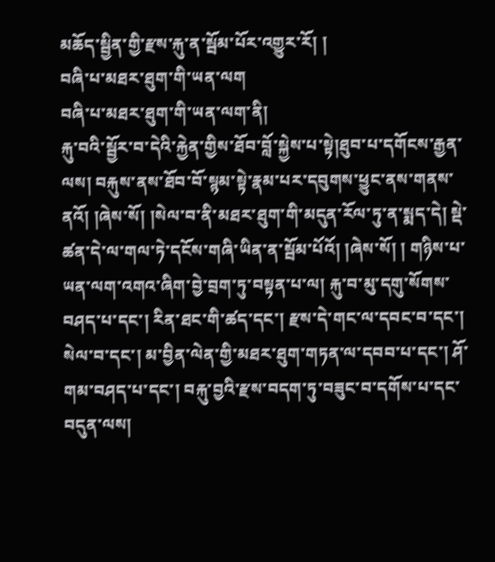མཆོད་སྦྱིན་གྱི་རྫས་རྐུ་ན་སྦོམ་པོར་འགྱུར་རོ། །
བཞི་པ་མཐར་ཐུག་གི་ཡན་ལག
བཞི་པ་མཐར་ཐུག་གི་ཡན་ལག་ནི།
རྐུ་བའི་སྦྱོར་བ་དེའི་རྐྱེན་གྱིས་ཐོབ་བློ་སྐྱེས་པ་སྟེ།ཐུབ་པ་དགོངས་རྒྱན་ལས། བརྐུས་ནས་ཐོབ་བོ་སྙམ་སྟེ་རྣམ་པར་དབུགས་ཕྱུང་ནས་གནས་ནའོ། །ཞེས་སོ། །སེལ་བ་ནི་མཐར་ཐུག་གི་མདུན་རོལ་ཏུ་ན་སྨད་དེ། སྡེ་ཚན་དེ་ལ་གལ་ཏེ་དངོས་གཞི་ཡིན་ན་སྦོམ་པོའོ། །ཞེས་སོ། ། གཉིས་པ་ཡན་ལག་འགའ་ཞིག་བྱེ་བྲག་ཏུ་བསྟན་པ་ལ། རྐུ་བ་མུ་དགུ་སོགས་བཤད་པ་དང་། རིན་ཐང་གི་ཚད་དང་། རྫས་དེ་གང་ལ་དབང་བ་དང་། སེལ་བ་དང་། མ་བྱིན་ལེན་གྱི་མཐར་ཐུག་གཏན་ལ་དབབ་པ་དང་། ཤོ་གམ་བཤད་པ་དང་། བརྐུ་བྱའི་རྫས་བདག་ཏུ་བཟུང་བ་དགོས་པ་དང་བདུན་ལས།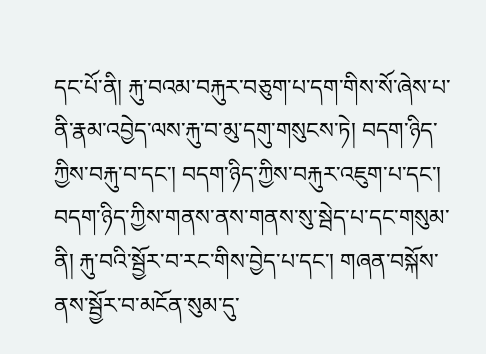དང་པོ་ནི། རྐུ་བའམ་བརྐུར་བཅུག་པ་དག་གིས་སོ་ཞེས་པ་ནི་རྣམ་འབྱེད་ལས་རྐུ་བ་མུ་དགུ་གསུངས་ཏེ། བདག་ཉིད་ཀྱིས་བརྐུ་བ་དང་། བདག་ཉིད་ཀྱིས་བརྐུར་འཇུག་པ་དང་། བདག་ཉིད་ཀྱིས་གནས་ནས་གནས་སུ་སྦེད་པ་དང་གསུམ་ནི། རྐུ་བའི་སྦྱོར་བ་རང་གིས་བྱེད་པ་དང་། གཞན་བསྐོས་ནས་སྦྱོར་བ་མངོན་སུམ་དུ་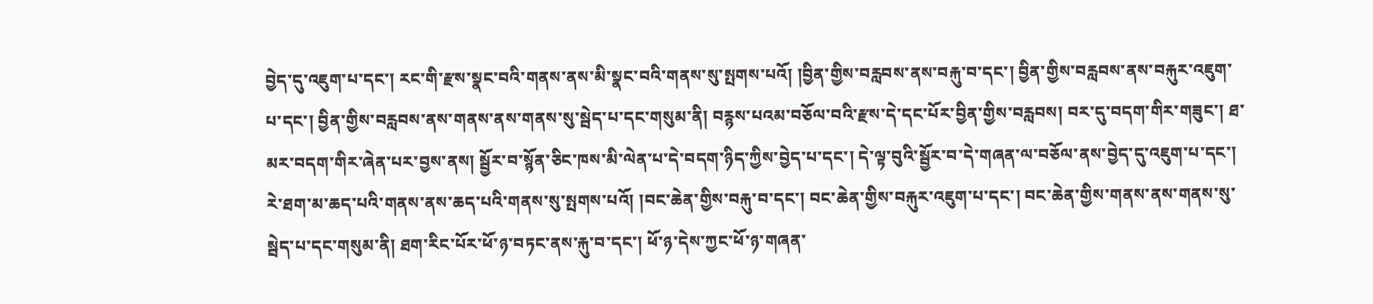བྱེད་དུ་འཇུག་པ་དང་། རང་གི་རྫས་སྣང་བའི་གནས་ནས་མི་སྣང་བའི་གནས་སུ་སྤགས་པའོ། །བྱིན་གྱིས་བརླབས་ནས་བརྐུ་བ་དང་། བྱིན་གྱིས་བརླབས་ནས་བརྐུར་འཇུག་པ་དང་། བྱིན་གྱིས་བརླབས་ནས་གནས་ནས་གནས་སུ་སྦེད་པ་དང་གསུམ་ནི། བརྙས་པའམ་བཅོལ་བའི་རྫས་དེ་དང་པོར་བྱིན་གྱིས་བརླབས། བར་དུ་བདག་གིར་གཟུང་། ཐ་མར་བདག་གིར་ཞེན་པར་བྱས་ནས། སྦྱོར་བ་སྙོན་ཅིང་ཁས་མི་ལེན་པ་དེ་བདག་ཉིད་ཀྱིས་བྱེད་པ་དང་། དེ་ལྟ་བུའི་སྦྱོར་བ་དེ་གཞན་ལ་བཅོལ་ནས་བྱེད་དུ་འཇུག་པ་དང་། རེ་ཐག་མ་ཆད་པའི་གནས་ནས་ཆད་པའི་གནས་སུ་སྤགས་པའོ། །བང་ཆེན་གྱིས་བརྐུ་བ་དང་། བང་ཆེན་གྱིས་བརྐུར་འཇུག་པ་དང་། བང་ཆེན་གྱིས་གནས་ནས་གནས་སུ་སྦེད་པ་དང་གསུམ་ནི། ཐག་རིང་པོར་ཕོ་ཉ་བཏང་ནས་རྐུ་བ་དང་། ཕོ་ཉ་དེས་ཀྱང་ཕོ་ཉ་གཞན་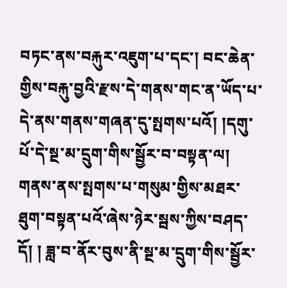བཏང་ནས་བརྐུར་འཇུག་པ་དང་། བང་ཆེན་གྱིས་བརྐུ་བྱའི་རྫས་དེ་གནས་གང་ན་ཡོད་པ་དེ་ནས་གནས་གཞན་དུ་སྤགས་པའོ། །དགུ་པོ་དེ་སྔ་མ་དྲུག་གིས་སྦྱོར་བ་བསྟན་ལ། གནས་ནས་སྤགས་པ་གསུམ་གྱིས་མཐར་ཐུག་བསྟན་པའོ་ཞེས་ཉེར་སྦས་ཀྱིས་བཤད་དོ། ། ཟླ་བ་ནོར་བུས་ནི་སྔ་མ་དྲུག་གིས་སྦྱོར་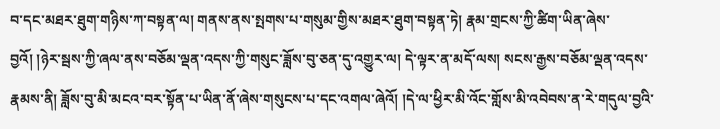བ་དང་མཐར་ཐུག་གཉིས་ཀ་བསྟན་ལ། གནས་ནས་སྤགས་པ་གསུམ་གྱིས་མཐར་ཐུག་བསྟན་ཏེ། རྣམ་གྲངས་ཀྱི་ཚིག་ཡིན་ཞེས་བྱའོ། །ཉེར་སྦས་ཀྱི་ཞལ་ནས་བཅོམ་ལྡན་འདས་ཀྱི་གསུང་ཟློས་བུ་ཅན་དུ་འགྱུར་ལ། དེ་ལྟར་ན་མདོ་ལས། སངས་རྒྱས་བཅོམ་ལྡན་འདས་རྣམས་ནི། ཟློས་བུ་མི་མངའ་བར་སྟོན་པ་ཡིན་ནོ་ཞེས་གསུངས་པ་དང་འགལ་ཞེའོ། །དེ་ལ་ཕྱིར་མི་འོང་གློས་མི་འབེབས་ན་རེ་གདུལ་བྱའི་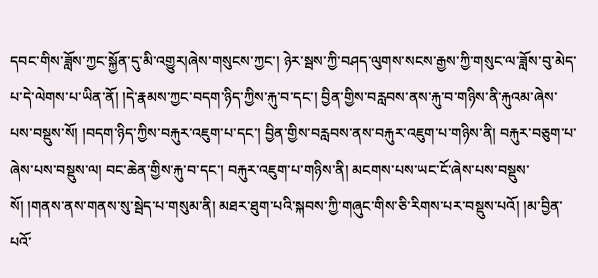དབང་གིས་ཟློས་ཀྱང་སྐྱོན་དུ་མི་འགྱུར།ཞེས་གསུངས་ཀྱང་། ཉེར་སྦས་ཀྱི་བཤད་ལུགས་སངས་རྒྱས་ཀྱི་གསུང་ལ་ཟློས་བུ་མེད་པ་དེ་ལེགས་པ་ཡིན་ནོ། །དེ་རྣམས་ཀྱང་བདག་ཉིད་ཀྱིས་རྐུ་བ་དང་། བྱིན་གྱིས་བརླབས་ནས་རྐུ་བ་གཉིས་ནི་རྐུའམ་ཞེས་པས་བསྡུས་སོ། །བདག་ཉིད་ཀྱིས་བརྐུར་འཇུག་པ་དང་། བྱིན་གྱིས་བརླབས་ནས་བརྐུར་འཇུག་པ་གཉིས་ནི། བརྐུར་བཅུག་པ་ཞེས་པས་བསྡུས་ལ། བང་ཆེན་གྱིས་རྐུ་བ་དང་། བརྐུར་འཇུག་པ་གཉིས་ནི། མངགས་པས་ཡང་ངོ་ཞེས་པས་བསྡུས་སོ། །གནས་ནས་གནས་སུ་སྦེད་པ་གསུམ་ནི། མཐར་ཐུག་པའི་སྐབས་ཀྱི་གཞུང་གིས་ཅི་རིགས་པར་བསྡུས་པའོ། །མ་བྱིན་པའོ་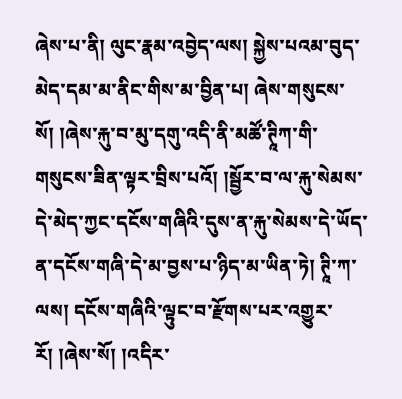ཞེས་པ་ནི། ལུང་རྣམ་འབྱེད་ལས། སྐྱེས་པའམ་བུད་མེད་དམ་མ་ནིང་གིས་མ་བྱིན་པ། ཞེས་གསུངས་སོ། །ཞེས་རྐུ་བ་མུ་དགུ་འདི་ནི་མཚོ་ཊཱིཀ་གི་གསུངས་ཟིན་ལྟར་བྲིས་པའོ། །སྦྱོར་བ་ལ་རྐུ་སེམས་དེ་མེད་ཀྱང་དངོས་གཞིའི་དུས་ན་རྐུ་སེམས་དེ་ཡོད་ན་དངོས་གཞི་དེ་མ་བྱས་པ་ཉིད་མ་ཡིན་ཏེ། ཊཱི་ཀ་ལས། དངོས་གཞིའི་ལྟུང་བ་རྫོགས་པར་འགྱུར་རོ། །ཞེས་སོ། །འདིར་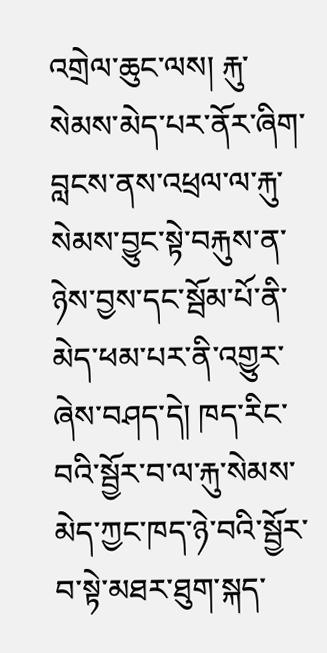འགྲེལ་ཆུང་ལས། རྐུ་སེམས་མེད་པར་ནོར་ཞིག་བླངས་ནས་འཕྲལ་ལ་རྐུ་སེམས་བྱུང་སྟེ་བརྐུས་ན་ཉེས་བྱས་དང་སྦོམ་པོ་ནི་མེད་ཕམ་པར་ནི་འགྱུར་ཞེས་བཤད་དེ། ཁད་རིང་བའི་སྦྱོར་བ་ལ་རྐུ་སེམས་མེད་ཀྱང་ཁད་ཉེ་བའི་སྦྱོར་བ་སྟེ་མཐར་ཐུག་སྐད་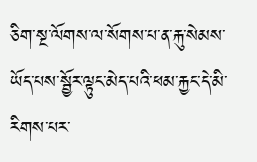ཅིག་སྔ་ལོགས་ལ་སོགས་པ་ན་རྐུ་སེམས་ཡོད་པས་སྦྱོར་ལྟུང་མེད་པའི་ཕམ་རྐྱང་དེ་མི་རིགས་པར་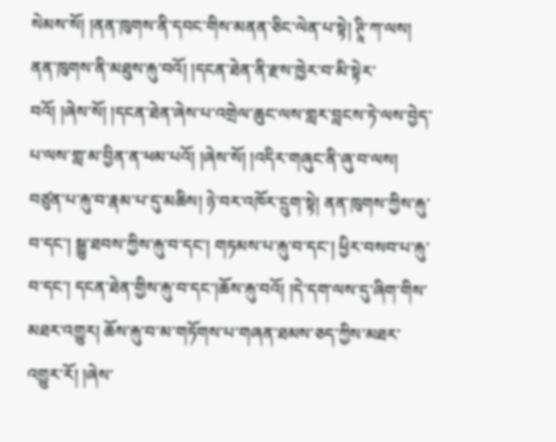སེམས་སོ། །ནན་ཁུགས་ནི་དབང་གིས་མནན་ཅིང་ལེན་པ་སྟེ། ཊཱི་ཀ་ལས། ནན་ཁུགས་ནི་མཐུས་རྐུ་བའོ། །དངན་ཐེན་ནི་རྫས་ཁྱེར་བ་མི་སྟེར་བའོ། །ཞེས་སོ། །དངན་ཐེན་ཞེས་པ་འགྲེལ་ཆུང་ལས་གླར་བླངས་ཏེ་ལས་བྱེད་པ་ལས་གླ་མ་བྱིན་ན་ཕམ་པའོ། །ཞེས་སོ། །འདིར་གཞུང་ནི་ཞུ་བ་ལས། བཙུན་པ་རྐུ་བ་རྣམ་པ་དུ་མཆིས། ཉེ་བར་འཁོར་དྲུག་སྟེ། ནན་ཁུགས་ཀྱིས་རྐུ་བ་དང་། སྒྱུ་ཐབས་ཀྱིས་རྐུ་བ་དང་། གཏམས་པ་རྐུ་བ་དང་། ཕྱིར་བསབ་པ་རྐུ་བ་དང་། དངན་ཐེན་གྱིས་རྐུ་བ་དང་།ཆོས་རྐུ་བའོ། །དེ་དག་ལས་དུ་ཞིག་གིས་མཐར་འགྱུར། ཆོས་རྐུ་བ་མ་གཏོགས་པ་གཞན་ཐམས་ཅད་ཀྱིས་མཐར་འགྱུར་རོ། །ཞེས་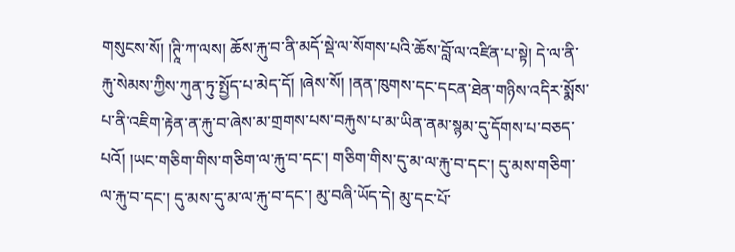གསུངས་སོ། །ཊཱི་ཀ་ལས། ཆོས་རྐུ་བ་ནི་མདོ་སྡེ་ལ་སོགས་པའི་ཆོས་བློ་ལ་འཛིན་པ་སྟེ། དེ་ལ་ནི་རྐུ་སེམས་ཀྱིས་ཀུན་ཏུ་སྤྱོད་པ་མེད་དོ། །ཞེས་སོ། །ནན་ཁུགས་དང་དངན་ཐེན་གཉིས་འདིར་སྨོས་པ་ནི་འཇིག་རྟེན་ན་རྐུ་བ་ཞེས་མ་གྲགས་པས་བརྐུས་པ་མ་ཡིན་ནམ་སྙམ་དུ་དོགས་པ་བཅད་པའོ། །ཡང་གཅིག་གིས་གཅིག་ལ་རྐུ་བ་དང་། གཅིག་གིས་དུ་མ་ལ་རྐུ་བ་དང་། དུ་མས་གཅིག་ལ་རྐུ་བ་དང་། དུ་མས་དུ་མ་ལ་རྐུ་བ་དང་། མུ་བཞི་ཡོད་དེ། མུ་དང་པོ་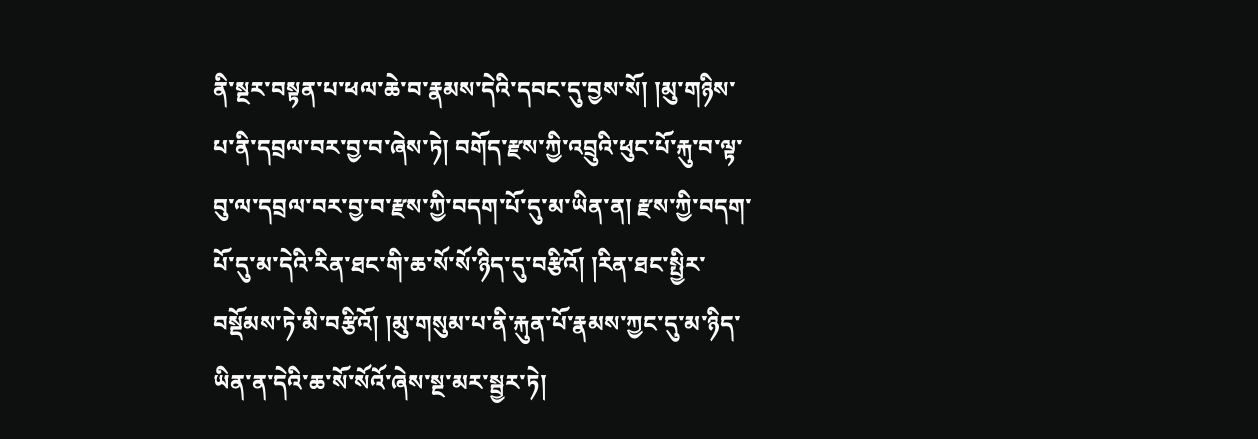ནི་སྔར་བསྟན་པ་ཕལ་ཆེ་བ་རྣམས་དེའི་དབང་དུ་བྱས་སོ། །མུ་གཉིས་པ་ནི་དབྲལ་བར་བྱ་བ་ཞེས་ཏེ། བགོད་རྫས་ཀྱི་འབྲུའི་ཕུང་པོ་རྐུ་བ་ལྟ་བུ་ལ་དབྲལ་བར་བྱ་བ་རྫས་ཀྱི་བདག་པོ་དུ་མ་ཡིན་ན། རྫས་ཀྱི་བདག་པོ་དུ་མ་དེའི་རིན་ཐང་གི་ཆ་སོ་སོ་ཉིད་དུ་བརྩིའོ། །རིན་ཐང་སྤྱིར་བསྡོམས་ཏེ་མི་བརྩིའོ། །མུ་གསུམ་པ་ནི་རྐུན་པོ་རྣམས་ཀྱང་དུ་མ་ཉིད་ཡིན་ན་དེའི་ཆ་སོ་སོའོ་ཞེས་སྔ་མར་སྦྱར་ཏེ།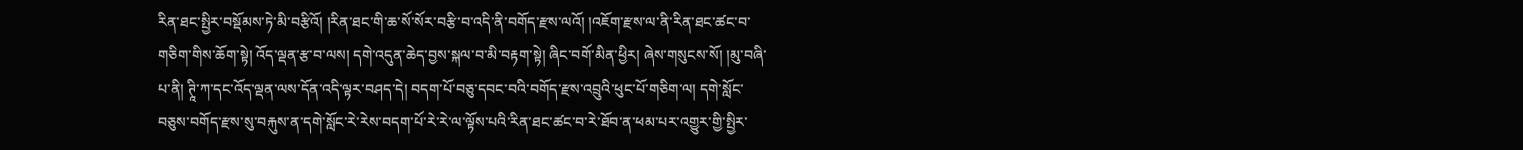རིན་ཐང་སྤྱིར་བསྡོམས་ཏེ་མི་བརྩིའོ། །རིན་ཐང་གི་ཆ་སོ་སོར་བརྩི་བ་འདི་ནི་བགོད་རྫས་ལའོ། །འཇོག་རྫས་ལ་ནི་རིན་ཐང་ཚང་བ་གཅིག་གིས་ཆོག་སྟེ། འོད་ལྡན་རྩ་བ་ལས། དགེ་འདུན་ཆེད་བྱས་སྐལ་བ་མི་བརྟག་སྟེ། ཞིང་བགོ་མིན་ཕྱིར། ཞེས་གསུངས་སོ། །མུ་བཞི་པ་ནི། ཊཱི་ཀ་དང་འོད་ལྡན་ལས་དོན་འདི་ལྟར་བཤད་དེ། བདག་པོ་བཅུ་དབང་བའི་བགོད་རྫས་འབྲུའི་ཕུང་པོ་གཅིག་ལ། དགེ་སློང་བཅུས་བགོད་རྫས་སུ་བརྐུས་ན་དགེ་སློང་རེ་རེས་བདག་པོ་རེ་རེ་ལ་ལྟོས་པའི་རིན་ཐང་ཚང་བ་རེ་ཐོབ་ན་ཕམ་པར་འགྱུར་གྱི་སྤྱིར་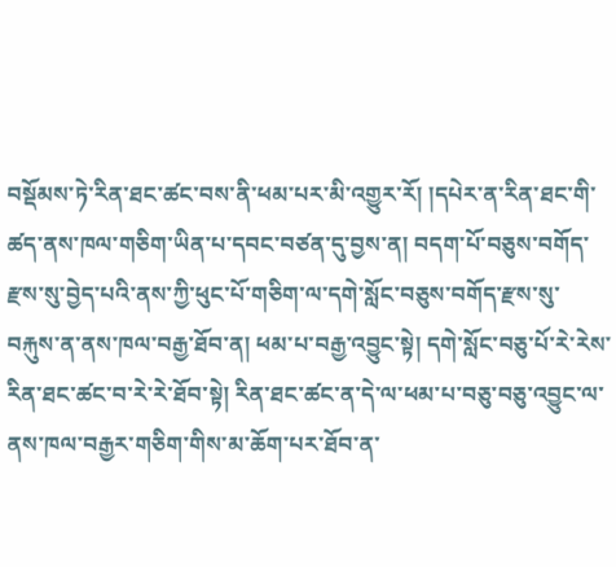བསྡོམས་ཏེ་རིན་ཐང་ཚང་བས་ནི་ཕམ་པར་མི་འགྱུར་རོ། །དཔེར་ན་རིན་ཐང་གི་ཚད་ནས་ཁལ་གཅིག་ཡིན་པ་དབང་བཙན་དུ་བྱས་ན། བདག་པོ་བཅུས་བགོད་རྫས་སུ་བྱེད་པའི་ནས་ཀྱི་ཕུང་པོ་གཅིག་ལ་དགེ་སློང་བཅུས་བགོད་རྫས་སུ་བརྐུས་ན་ནས་ཁལ་བརྒྱ་ཐོབ་ན། ཕམ་པ་བརྒྱ་འབྱུང་སྟེ། དགེ་སློང་བཅུ་པོ་རེ་རེས་རིན་ཐང་ཚང་བ་རེ་རེ་ཐོབ་སྟེ། རིན་ཐང་ཚང་ན་དེ་ལ་ཕམ་པ་བཅུ་བཅུ་འབྱུང་ལ་ནས་ཁལ་བརྒྱར་གཅིག་གིས་མ་ཆོག་པར་ཐོབ་ན་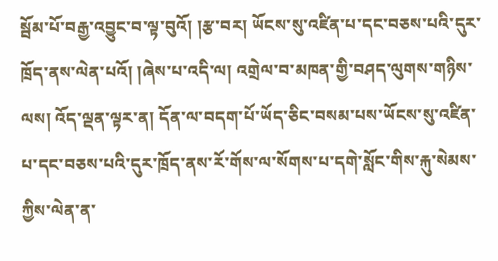སྦོམ་པོ་བརྒྱ་འབྱུང་བ་ལྟ་བུའོ། །རྩ་བར། ཡོངས་སུ་འཛིན་པ་དང་བཅས་པའི་དུར་ཁྲོད་ནས་ལེན་པའོ། །ཞེས་པ་འདི་ལ། འགྲེལ་བ་མཁན་གྱི་བཤད་ལུགས་གཉིས་ལས། འོད་ལྡན་ལྟར་ན། དོན་ལ་བདག་པོ་ཡོད་ཅིང་བསམ་པས་ཡོངས་སུ་འཛིན་པ་དང་བཅས་པའི་དུར་ཁྲོད་ནས་རོ་གོས་ལ་སོགས་པ་དགེ་སློང་གིས་རྐུ་སེམས་ཀྱིས་ལེན་ན་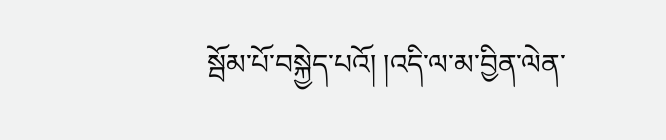སྦོམ་པོ་བསྐྱེད་པའོ། །འདི་ལ་མ་བྱིན་ལེན་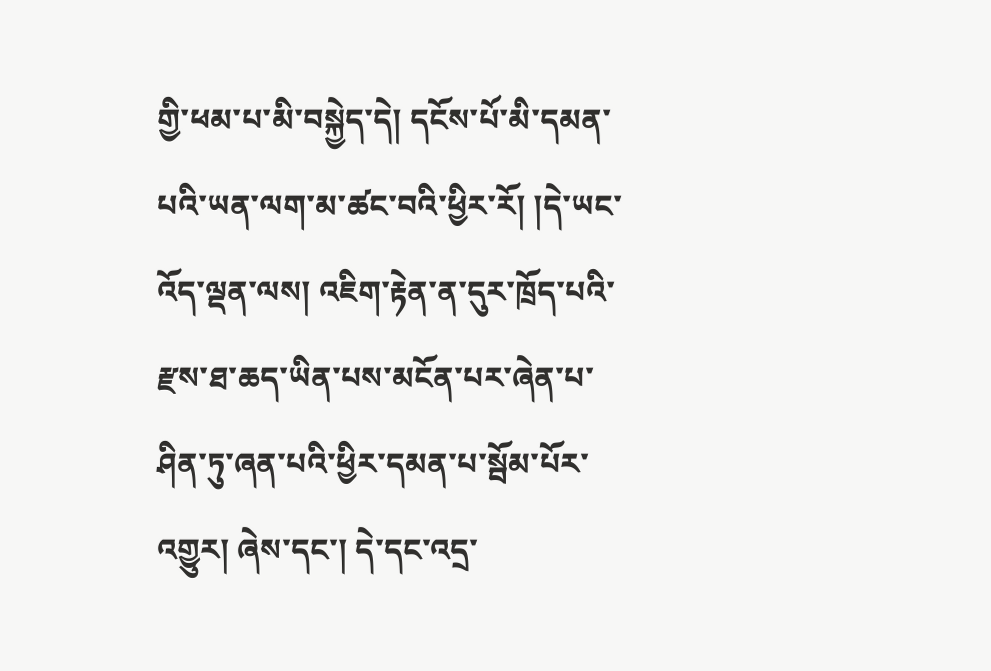གྱི་ཕམ་པ་མི་བསྐྱེད་དེ། དངོས་པོ་མི་དམན་པའི་ཡན་ལག་མ་ཚང་བའི་ཕྱིར་རོ། །དེ་ཡང་འོད་ལྡན་ལས། འཇིག་རྟེན་ན་དུར་ཁྲོད་པའི་རྫས་ཐ་ཆད་ཡིན་པས་མངོན་པར་ཞེན་པ་ཤིན་ཏུ་ཞན་པའི་ཕྱིར་དམན་པ་སྦོམ་པོར་འགྱུར། ཞེས་དང་། དེ་དང་འདྲ་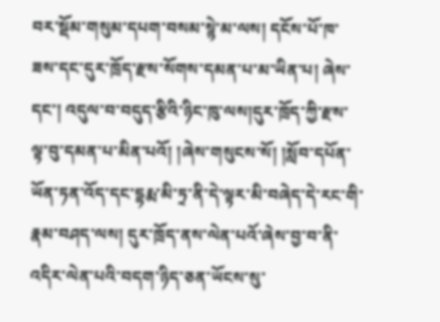བར་སྡོམ་གསུམ་དཔག་བསམ་སྙེ་མ་ལས། དངོས་པོ་ཁ་ཟས་དང་དུར་ཁྲོད་རྫས་སོགས་དམན་པ་མ་ཡིན་པ། ཞེས་དང་། འདུལ་བ་བདུད་རྩིའི་ཉིང་ཁུ་ལས།དུར་ཁྲོད་ཀྱི་རྫས་ལྟ་བུ་དམན་པ་མིན་པའོ། །ཞེས་གསུངས་སོ། །སློབ་དཔོན་ཡོན་ཏན་འོད་དང་དྷརྨ་མི་ཏྲ་ནི་དེ་ལྟར་མི་བཞེད་དེ་རང་གི་རྣམ་བཤད་ལས། དུར་ཁྲོད་ནས་ལེན་པའོ་ཞེས་བྱ་བ་ནི་འདིར་ལེན་པའི་བདག་ཉིད་ཅན་ཡོངས་སུ་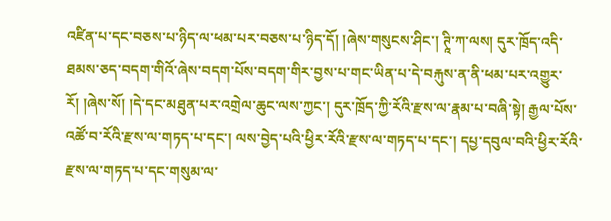འཛིན་པ་དང་བཅས་པ་ཉིད་ལ་ཕམ་པར་བཅས་པ་ཉིད་དོ། །ཞེས་གསུངས་ཤིང་། ཊཱི་ཀ་ལས། དུར་ཁྲོད་འདི་ཐམས་ཅད་བདག་གིའོ་ཞེས་བདག་པོས་བདག་གིར་བྱས་པ་གང་ཡིན་པ་དེ་བརྐུས་ན་ནི་ཕམ་པར་འགྱུར་རོ། །ཞེས་སོ། །དེ་དང་མཐུན་པར་འགྲེལ་ཆུང་ལས་ཀྱང་། དུར་ཁྲོད་ཀྱི་རོའི་རྫས་ལ་རྣམ་པ་བཞི་སྟེ། རྒྱལ་པོས་འཚོ་བ་རོའི་རྫས་ལ་གཏད་པ་དང་། ལས་བྱེད་པའི་ཕྱིར་རོའི་རྫས་ལ་གཏད་པ་དང་། དཔྱ་དབུལ་བའི་ཕྱིར་རོའི་རྫས་ལ་གཏད་པ་དང་གསུམ་ལ་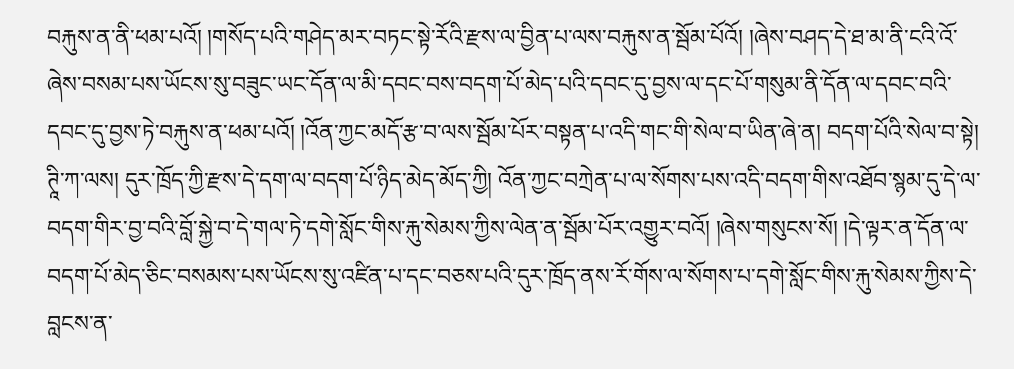བརྐུས་ན་ནི་ཕམ་པའོ། །གསོད་པའི་གཤེད་མར་བཏང་སྟེ་རོའི་རྫས་ལ་བྱིན་པ་ལས་བརྐུས་ན་སྦོམ་པོའོ། །ཞེས་བཤད་དེ་ཐ་མ་ནི་ངའི་འོ་ཞེས་བསམ་པས་ཡོངས་སུ་བཟུང་ཡང་དོན་ལ་མི་དབང་བས་བདག་པོ་མེད་པའི་དབང་དུ་བྱས་ལ་དང་པོ་གསུམ་ནི་དོན་ལ་དབང་བའི་དབང་དུ་བྱས་ཏེ་བརྐུས་ན་ཕམ་པའོ། །འོན་ཀྱང་མདོ་རྩ་བ་ལས་སྦོམ་པོར་བསྟན་པ་འདི་གང་གི་སེལ་བ་ཡིན་ཞེ་ན། བདག་པོའི་སེལ་བ་སྟེ། ཊཱི་ཀ་ལས། དུར་ཁྲོད་ཀྱི་རྫས་དེ་དག་ལ་བདག་པོ་ཉིད་མེད་མོད་ཀྱི། འོན་ཀྱང་བཀྲེན་པ་ལ་སོགས་པས་འདི་བདག་གིས་འཐོབ་སྙམ་དུ་དེ་ལ་བདག་གིར་བྱ་བའི་བློ་སྐྱེ་བ་དེ་གལ་ཏེ་དགེ་སློང་གིས་རྐུ་སེམས་ཀྱིས་ལེན་ན་སྦོམ་པོར་འགྱུར་བའོ། །ཞེས་གསུངས་སོ། །དེ་ལྟར་ན་དོན་ལ་བདག་པོ་མེད་ཅིང་བསམས་པས་ཡོངས་སུ་འཛིན་པ་དང་བཅས་པའི་དུར་ཁྲོད་ནས་རོ་གོས་ལ་སོགས་པ་དགེ་སློང་གིས་རྐུ་སེམས་ཀྱིས་དེ་བླངས་ན་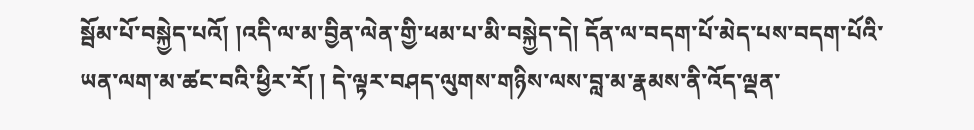སྦོམ་པོ་བསྐྱེད་པའོ། །འདི་ལ་མ་བྱིན་ལེན་གྱི་ཕམ་པ་མི་བསྐྱེད་དེ། དོན་ལ་བདག་པོ་མེད་པས་བདག་པོའི་ཡན་ལག་མ་ཚང་བའི་ཕྱིར་རོ། ། དེ་ལྟར་བཤད་ལུགས་གཉིས་ལས་བླ་མ་རྣམས་ནི་འོད་ལྡན་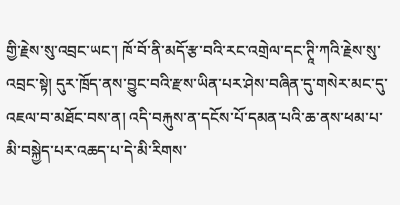གྱི་རྗེས་སུ་འབྲང་ཡང་། ཁོ་བོ་ནི་མདོ་རྩ་བའི་རང་འགྲེལ་དང་ཊཱི་ཀའི་རྗེས་སུ་འབྲང་སྟེ། དུར་ཁྲོད་ནས་བྱུང་བའི་རྫས་ཡིན་པར་ཤེས་བཞིན་དུ་གསེར་མང་དུ་འཇལ་བ་མཐོང་བས་ན། འདི་བརྐུས་ན་དངོས་པོ་དམན་པའི་ཆ་ནས་ཕམ་པ་མི་བསྐྱེད་པར་འཆད་པ་དེ་མི་རིགས་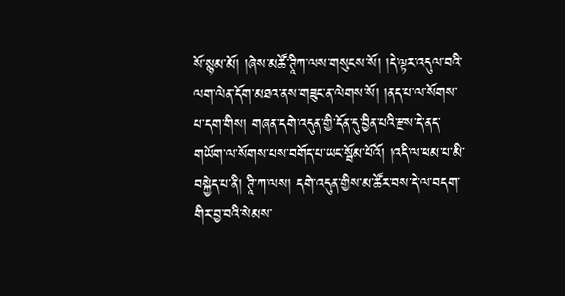སོ་སྙམ་མོ། །ཞེས་མཚོ་ཊཱིཀ་ལས་གསུངས་སོ། །དེ་ལྟར་འདུལ་བའི་ལག་ལེན་དོག་མཐའ་ནས་གཟུང་ན་ལེགས་སོ། །ནད་པ་ལ་སོགས་པ་དག་གིས། གཞན་དགེ་འདུན་གྱི་དོན་དུ་བྱིན་པའི་རྫས་དེ་ནད་གཡོག་ལ་སོགས་པས་བགོད་པ་ཡང་སྦོམ་པོའོ། །འདི་ལ་ཕམ་པ་མི་བསྐྱེད་པ་ནི། ཊཱི་ཀ་ལས། དགེ་འདུན་གྱིས་མ་ཚོར་བས་དེ་ལ་བདག་གིར་བྱ་བའི་སེམས་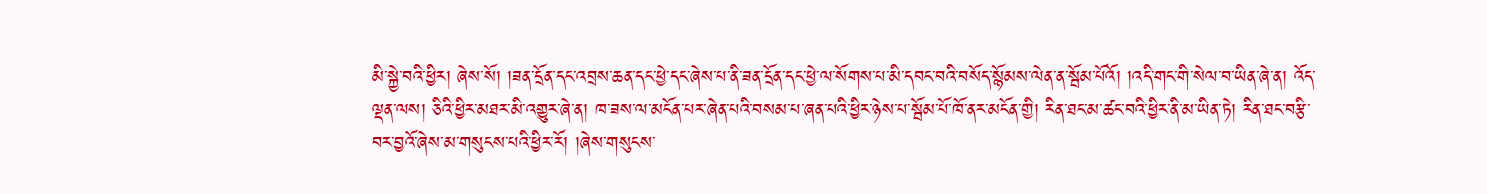མི་སྐྱེ་བའི་ཕྱིར། ཞེས་སོ། །ཟན་དྲོན་དང་འབྲས་ཆན་དང་ཕྱེ་དང་ཞེས་པ་ནི་ཟན་དྲོན་དང་ཕྱེ་ལ་སོགས་པ་མི་དབང་བའི་བསོད་སྙོམས་ལེན་ན་སྦོམ་པོའོ། །འདི་གང་གི་སེལ་བ་ཡིན་ཞེ་ན། འོད་ལྡན་ལས། ཅིའི་ཕྱིར་མཐར་མི་འགྱུར་ཞེ་ན། ཁ་ཟས་ལ་མངོན་པར་ཞེན་པའི་བསམ་པ་ཞན་པའི་ཕྱིར་ཉེས་པ་སྦོམ་པོ་ཁོ་ནར་མངོན་གྱི། རིན་ཐང་མ་ཚང་བའི་ཕྱིར་ནི་མ་ཡིན་ཏེ། རིན་ཐང་བརྩི་བར་བྱའོ་ཞེས་མ་གསུངས་པའི་ཕྱིར་རོ། །ཞེས་གསུངས་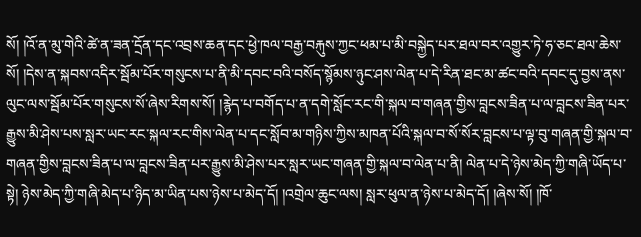སོ། །འོ་ན་མུ་གེའི་ཚེ་ན་ཟན་དྲོན་དང་འབྲས་ཆན་དང་ཕྱེ་ཁལ་བརྒྱ་བརྐུས་ཀྱང་ཕམ་པ་མི་བསྐྱེད་པར་ཐལ་བར་འགྱུར་ཏེ་ཧ་ཅང་ཐལ་ཆེས་སོ། །དེས་ན་སྐབས་འདིར་སྦོམ་པོར་གསུངས་པ་ནི་མི་དབང་བའི་བསོད་སྙོམས་ཉུང་ཤས་ལེན་པ་དེ་རིན་ཐང་མ་ཚང་བའི་དབང་དུ་བྱས་ནས་ལུང་ལས་སྦོམ་པོར་གསུངས་སོ་ཞེས་རིགས་སོ། །རྙེད་པ་བགོད་པ་ན་དགེ་སློང་རང་གི་སྐལ་བ་གཞན་གྱིས་བླངས་ཟིན་པ་ལ་བླངས་ཟིན་པར་རྒྱུས་མི་ཤེས་པས་སླར་ཡང་རང་སྐལ་རང་གིས་ལེན་པ་དང་སློབ་མ་གཉིས་ཀྱིས་མཁན་པོའི་སྐལ་བ་སོ་སོར་བླངས་པ་ལྟ་བུ་གཞན་གྱི་སྐལ་བ་གཞན་གྱིས་བླངས་ཟིན་པ་ལ་བླངས་ཟིན་པར་རྒྱུས་མི་ཤེས་པར་སླར་ཡང་གཞན་གྱི་སྐལ་བ་ལེན་པ་ནི། ལེན་པ་དེ་ཉེས་མེད་ཀྱི་གཞི་ཡོད་པ་སྟེ། ཉེས་མེད་ཀྱི་གཞི་མེད་པ་ཉིད་མ་ཡིན་པས་ཉེས་པ་མེད་དོ། །འགྲེལ་ཆུང་ལས། སླར་ཕུལ་ན་ཉེས་པ་མེད་དོ། །ཞེས་སོ། །ཁོ་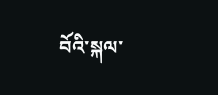བོའི་སྐལ་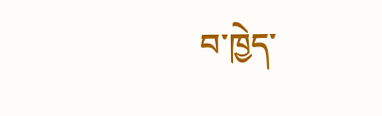བ་ཁྱེད་